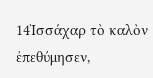14Ἰσσάχαρ τὸ καλὸν ἐπεθύμησεν,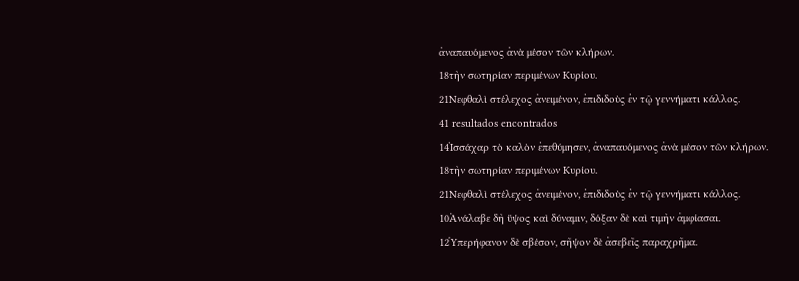ἀναπαυόμενος ἀνὰ μέσον τῶν κλήρων.
18τὴν σωτηρίαν περιμένων Κυρίου.
21Νεφθαλὶ στέλεχος ἀνειμένον, ἐπιδιδοὺς ἐν τῷ γεννήματι κάλλος.
41 resultados encontrados
14Ἰσσάχαρ τὸ καλὸν ἐπεθύμησεν, ἀναπαυόμενος ἀνὰ μέσον τῶν κλήρων.
18τὴν σωτηρίαν περιμένων Κυρίου.
21Νεφθαλὶ στέλεχος ἀνειμένον, ἐπιδιδοὺς ἐν τῷ γεννήματι κάλλος.
10Ἀνάλαβε δὴ ὕψος καὶ δύναμιν, δόξαν δὲ καὶ τιμὴν ἀμφίασαι.
12Ὑπερήφανον δὲ σβέσον, σῆψον δὲ ἀσεβεῖς παραχρῆμα.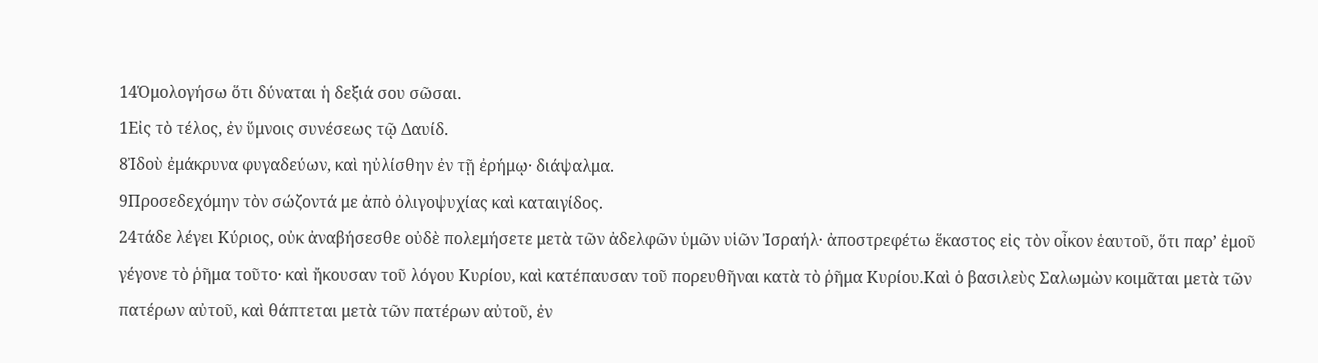14Ὁμολογήσω ὅτι δύναται ἡ δεξιά σου σῶσαι.
1Εἰς τὸ τέλος, ἐν ὕμνοις συνέσεως τῷ Δαυίδ.
8Ἰδοὺ ἐμάκρυνα φυγαδεύων, καὶ ηὐλίσθην ἐν τῇ ἐρήμῳ· διάψαλμα.
9Προσεδεχόμην τὸν σώζοντά με ἀπὸ ὀλιγοψυχίας καὶ καταιγίδος.
24τάδε λέγει Κύριος, οὐκ ἀναβήσεσθε οὐδὲ πολεμήσετε μετὰ τῶν ἀδελφῶν ὑμῶν υἱῶν Ἰσραήλ· ἀποστρεφέτω ἕκαστος εἰς τὸν οἶκον ἑαυτοῦ, ὅτι παρʼ ἐμοῦ γέγονε τὸ ῥῆμα τοῦτο· καὶ ἤκουσαν τοῦ λόγου Κυρίου, καὶ κατέπαυσαν τοῦ πορευθῆναι κατὰ τὸ ῥῆμα Κυρίου.Καὶ ὁ βασιλεὺς Σαλωμὼν κοιμᾶται μετὰ τῶν πατέρων αὐτοῦ, καὶ θάπτεται μετὰ τῶν πατέρων αὐτοῦ, ἐν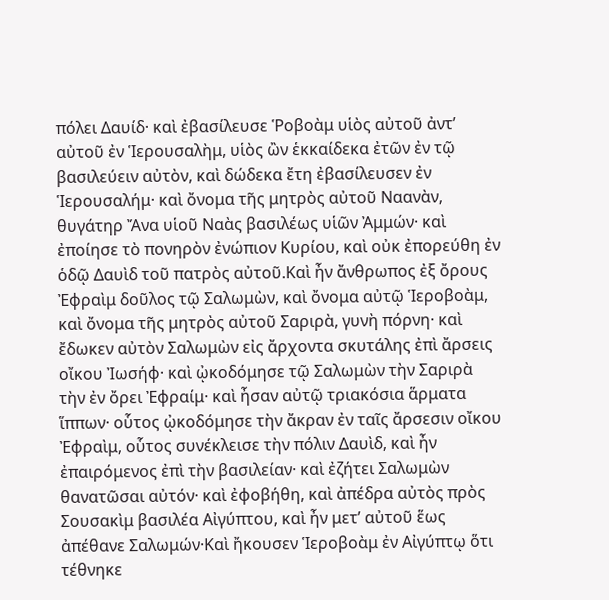πόλει Δαυίδ· καὶ ἐβασίλευσε Ῥοβοὰμ υἱὸς αὐτοῦ ἀντʼ αὐτοῦ ἐν Ἱερουσαλὴμ, υἱὸς ὢν ἑκκαίδεκα ἐτῶν ἐν τῷ βασιλεύειν αὐτὸν, καὶ δώδεκα ἔτη ἐβασίλευσεν ἐν Ἱερουσαλήμ· καὶ ὄνομα τῆς μητρὸς αὐτοῦ Ναανὰν, θυγάτηρ Ἄνα υἱοῦ Ναὰς βασιλέως υἱῶν Ἀμμών· καὶ ἐποίησε τὸ πονηρὸν ἐνώπιον Κυρίου, καὶ οὐκ ἐπορεύθη ἐν ὁδῷ Δαυὶδ τοῦ πατρὸς αὐτοῦ.Καὶ ἦν ἄνθρωπος ἐξ ὄρους Ἐφραὶμ δοῦλος τῷ Σαλωμὼν, καὶ ὄνομα αὐτῷ Ἱεροβοὰμ, καὶ ὄνομα τῆς μητρὸς αὐτοῦ Σαριρὰ, γυνὴ πόρνη· καὶ ἔδωκεν αὐτὸν Σαλωμὼν εἰς ἄρχοντα σκυτάλης ἐπὶ ἄρσεις οἴκου Ἰωσήφ· καὶ ᾠκοδόμησε τῷ Σαλωμὼν τὴν Σαριρὰ τὴν ἐν ὄρει Ἐφραίμ· καὶ ἦσαν αὐτῷ τριακόσια ἅρματα ἵππων· οὗτος ᾠκοδόμησε τὴν ἄκραν ἐν ταῖς ἄρσεσιν οἴκου Ἐφραὶμ, οὗτος συνέκλεισε τὴν πόλιν Δαυὶδ, καὶ ἦν ἐπαιρόμενος ἐπὶ τὴν βασιλείαν· καὶ ἐζήτει Σαλωμὼν θανατῶσαι αὐτόν· καὶ ἐφοβήθη, καὶ ἀπέδρα αὐτὸς πρὸς Σουσακὶμ βασιλέα Αἰγύπτου, καὶ ἦν μετʼ αὐτοῦ ἕως ἀπέθανε Σαλωμών·Καὶ ἤκουσεν Ἱεροβοὰμ ἐν Αἰγύπτῳ ὅτι τέθνηκε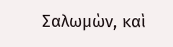Σαλωμὼν, καὶ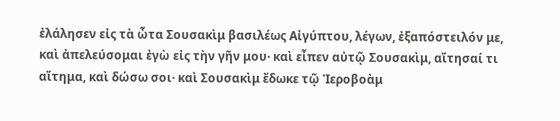ἐλάλησεν εἰς τὰ ὦτα Σουσακὶμ βασιλέως Αἰγύπτου, λέγων, ἐξαπόστειλόν με, καὶ ἀπελεύσομαι ἐγὼ εἰς τὴν γῆν μου· καὶ εἶπεν αὐτῷ Σουσακὶμ, αἴτησαί τι αἴτημα, καὶ δώσω σοι· καὶ Σουσακὶμ ἔδωκε τῷ Ἱεροβοὰμ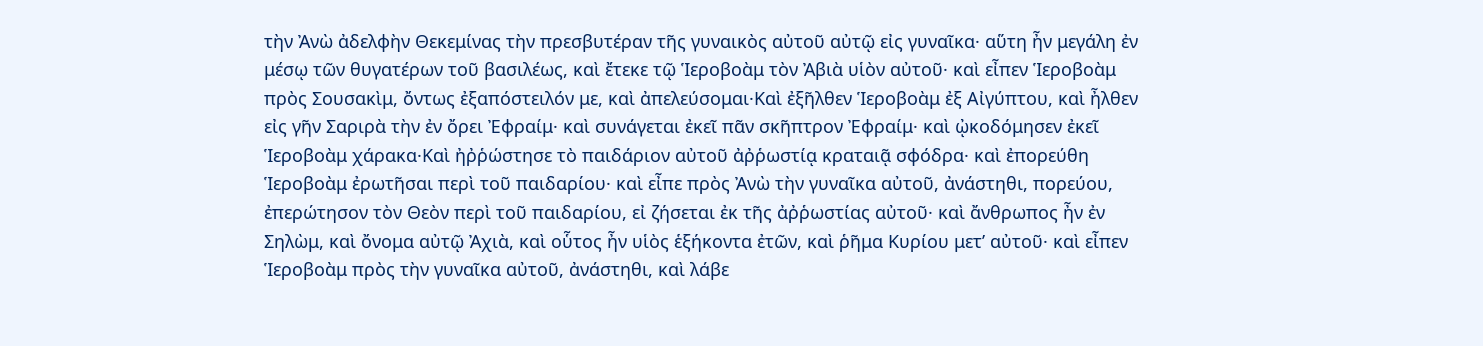τὴν Ἀνὼ ἀδελφὴν Θεκεμίνας τὴν πρεσβυτέραν τῆς γυναικὸς αὐτοῦ αὐτῷ εἰς γυναῖκα· αὕτη ἦν μεγάλη ἐν μέσῳ τῶν θυγατέρων τοῦ βασιλέως, καὶ ἔτεκε τῷ Ἱεροβοὰμ τὸν Ἀβιὰ υἱὸν αὐτοῦ· καὶ εἶπεν Ἱεροβοὰμ πρὸς Σουσακὶμ, ὄντως ἐξαπόστειλόν με, καὶ ἀπελεύσομαι·Καὶ ἐξῆλθεν Ἱεροβοὰμ ἐξ Αἰγύπτου, καὶ ἦλθεν εἰς γῆν Σαριρὰ τὴν ἐν ὄρει Ἐφραίμ· καὶ συνάγεται ἐκεῖ πᾶν σκῆπτρον Ἐφραίμ· καὶ ᾠκοδόμησεν ἐκεῖ Ἱεροβοὰμ χάρακα·Καὶ ἠῤῥώστησε τὸ παιδάριον αὐτοῦ ἀῤῥωστίᾳ κραταιᾷ σφόδρα· καὶ ἐπορεύθη Ἱεροβοὰμ ἐρωτῆσαι περὶ τοῦ παιδαρίου· καὶ εἶπε πρὸς Ἀνὼ τὴν γυναῖκα αὐτοῦ, ἀνάστηθι, πορεύου, ἐπερώτησον τὸν Θεὸν περὶ τοῦ παιδαρίου, εἰ ζήσεται ἐκ τῆς ἀῤῥωστίας αὐτοῦ· καὶ ἄνθρωπος ἦν ἐν Σηλὼμ, καὶ ὄνομα αὐτῷ Ἀχιὰ, καὶ οὗτος ἦν υἱὸς ἑξήκοντα ἐτῶν, καὶ ῥῆμα Κυρίου μετʼ αὐτοῦ· καὶ εἶπεν Ἱεροβοὰμ πρὸς τὴν γυναῖκα αὐτοῦ, ἀνάστηθι, καὶ λάβε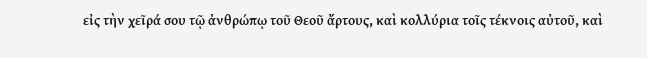εἰς τὴν χεῖρά σου τῷ ἀνθρώπῳ τοῦ Θεοῦ ἄρτους, καὶ κολλύρια τοῖς τέκνοις αὐτοῦ, καὶ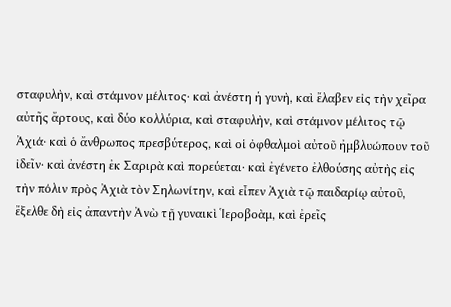σταφυλὴν, καὶ στάμνον μέλιτος· καὶ ἀνέστη ἡ γυνὴ, καὶ ἔλαβεν εἰς τὴν χεῖρα αὐτῆς ἄρτους, καὶ δύο κολλύρια, καὶ σταφυλὴν, καὶ στάμνον μέλιτος τῷ Ἀχιά· καὶ ὁ ἄνθρωπος πρεσβύτερος, καὶ οἱ ὀφθαλμοὶ αὐτοῦ ἠμβλυώπουν τοῦ ἰδεῖν· καὶ ἀνέστη ἐκ Σαριρὰ καὶ πορεύεται· καὶ ἐγένετο ἐλθούσης αὐτὴς εἰς τὴν πόλιν πρὸς Ἀχιὰ τὸν Σηλωνίτην, καὶ εἶπεν Ἀχιὰ τῷ παιδαρίῳ αὐτοῦ, ἔξελθε δὴ εἰς ἀπαντὴν Ἀνὼ τῇ γυναικὶ Ἱεροβοὰμ, καὶ ἐρεῖς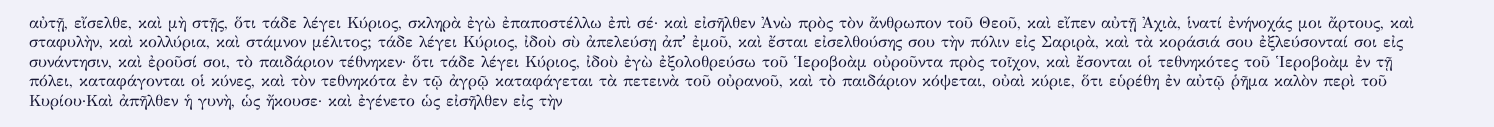αὐτῇ, εἴσελθε, καὶ μὴ στῇς, ὅτι τάδε λέγει Κύριος, σκληρὰ ἐγὼ ἐπαποστέλλω ἐπὶ σέ· καὶ εἰσῆλθεν Ἀνὼ πρὸς τὸν ἄνθρωπον τοῦ Θεοῦ, καὶ εἴπεν αὐτῇ Ἀχιὰ, ἱνατί ἐνήνοχάς μοι ἄρτους, καὶ σταφυλὴν, καὶ κολλύρια, καὶ στάμνον μέλιτος; τάδε λέγει Κύριος, ἰδοὺ σὺ ἀπελεύσῃ ἀπʼ ἐμοῦ, καὶ ἔσται εἰσελθούσης σου τὴν πόλιν εἰς Σαριρὰ, καὶ τὰ κοράσιά σου ἐξλεύσονταί σοι εἰς συνάντησιν, καὶ ἐροῦσί σοι, τὸ παιδάριον τέθνηκεν· ὅτι τάδε λέγει Κύριος, ἰδοὺ ἐγὼ ἐξολοθρεύσω τοῦ Ἱεροβοὰμ οὐροῦντα πρὸς τοῖχον, καὶ ἔσονται οἱ τεθνηκότες τοῦ Ἱεροβοὰμ ἐν τῇ πόλει, καταφάγονται οἱ κύνες, καὶ τὸν τεθνηκότα ἐν τῷ ἀγρῷ καταφάγεται τὰ πετεινὰ τοῦ οὐρανοῦ, καὶ τὸ παιδάριον κόψεται, οὐαὶ κύριε, ὅτι εὑρέθη ἐν αὐτῷ ῥῆμα καλὸν περὶ τοῦ Κυρίου·Καὶ ἀπῆλθεν ἡ γυνὴ, ὡς ἤκουσε· καὶ ἐγένετο ὡς εἰσῆλθεν εἰς τὴν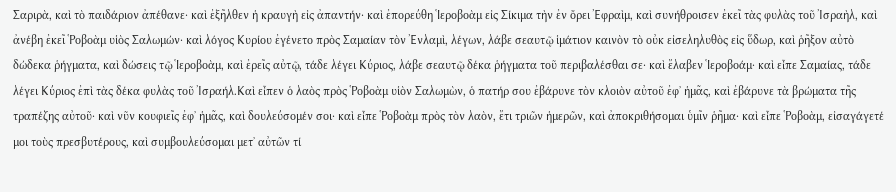Σαριρὰ, καὶ τὸ παιδάριον ἀπέθανε· καὶ ἐξῆλθεν ἡ κραυγὴ εἰς ἀπαντήν· καὶ ἐπορεύθη Ἱεροβοὰμ εἰς Σίκιμα τὴν ἐν ὄρει Ἐφραὶμ, καὶ συνήθροισεν ἐκεῖ τὰς φυλὰς τοῦ Ἰσραὴλ, καὶ ἀνέβη ἐκεῖ Ῥοβοὰμ υἱὸς Σαλωμών· καὶ λόγος Κυρίου ἐγένετο πρὸς Σαμαίαν τὸν Ἐνλαμὶ, λέγων, λάβε σεαυτῷ ἱμάτιον καινὸν τὸ οὐκ εἰσεληλυθὸς εἰς ὕδωρ, καὶ ῥῆξον αὐτὸ δώδεκα ῥήγματα, καὶ δώσεις τῷ Ἱεροβοὰμ, καὶ ἐρεῖς αὐτῷ, τάδε λέγει Κύριος, λάβε σεαυτῷ δέκα ῥήγματα τοῦ περιβαλέσθαι σε· καὶ ἔλαβεν Ἱεροβοάμ· καὶ εἶπε Σαμαίας, τάδε λέγει Κύριος ἐπὶ τὰς δέκα φυλὰς τοῦ Ἰσραήλ.Καὶ εἶπεν ὁ λαὸς πρὸς Ῥοβοὰμ υἱὸν Σαλωμὼν, ὁ πατήρ σου ἐβάρυνε τὸν κλοιὸν αὐτοῦ ἐφʼ ἡμᾶς, καὶ ἐβάρυνε τὰ βρώματα τῆς τραπέζης αὐτοῦ· καὶ νῦν κουφιεῖς ἐφʼ ἡμᾶς, καὶ δουλεύσομέν σοι· καὶ εἶπε Ῥοβοὰμ πρὸς τὸν λαὸν, ἔτι τριῶν ἡμερῶν, καὶ ἀποκριθήσομαι ὑμῖν ῥῆμα· καὶ εἶπε Ῥοβοὰμ, εἰσαγάγετέ μοι τοὺς πρεσβυτέρους, καὶ συμβουλεύσομαι μετʼ αὐτῶν τί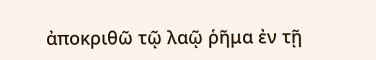ἀποκριθῶ τῷ λαῷ ῥῆμα ἐν τῇ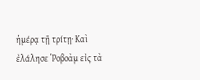ἡμέρᾳ τῇ τρίτῃ· Καὶ ἐλάλησε Ῥοβοὰμ εἰς τὰ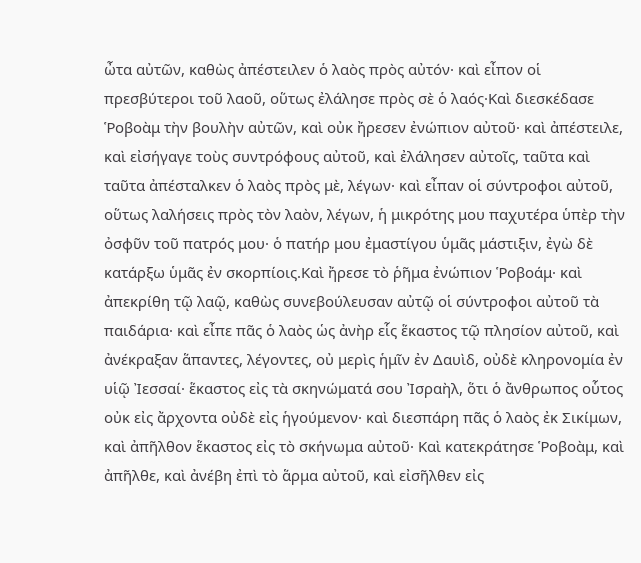ὦτα αὐτῶν, καθὼς ἀπέστειλεν ὁ λαὸς πρὸς αὐτόν· καὶ εἶπον οἱ πρεσβύτεροι τοῦ λαοῦ, οὕτως ἐλάλησε πρὸς σὲ ὁ λαός·Καὶ διεσκέδασε Ῥοβοὰμ τὴν βουλὴν αὐτῶν, καὶ οὐκ ἤρεσεν ἐνώπιον αὐτοῦ· καὶ ἀπέστειλε, καὶ εἰσήγαγε τοὺς συντρόφους αὐτοῦ, καὶ ἐλάλησεν αὐτοῖς, ταῦτα καὶ ταῦτα ἀπέσταλκεν ὁ λαὸς πρὸς μὲ, λέγων· καὶ εἶπαν οἱ σύντροφοι αὐτοῦ, οὕτως λαλήσεις πρὸς τὸν λαὸν, λέγων, ἡ μικρότης μου παχυτέρα ὑπὲρ τὴν ὀσφῦν τοῦ πατρός μου· ὁ πατήρ μου ἐμαστίγου ὑμᾶς μάστιξιν, ἐγὼ δὲ κατάρξω ὑμᾶς ἐν σκορπίοις.Καὶ ἤρεσε τὸ ῥῆμα ἐνώπιον Ῥοβοάμ· καὶ ἀπεκρίθη τῷ λαῷ, καθὼς συνεβούλευσαν αὐτῷ οἱ σύντροφοι αὐτοῦ τὰ παιδάρια· καὶ εἶπε πᾶς ὁ λαὸς ὡς ἀνὴρ εἷς ἕκαστος τῷ πλησίον αὐτοῦ, καὶ ἀνέκραξαν ἅπαντες, λέγοντες, οὐ μερὶς ἡμῖν ἐν Δαυὶδ, οὐδὲ κληρονομία ἐν υἱῷ Ἰεσσαί· ἕκαστος εἰς τὰ σκηνώματά σου Ἰσραὴλ, ὅτι ὁ ἄνθρωπος οὗτος οὐκ εἰς ἄρχοντα οὐδὲ εἰς ἡγούμενον· καὶ διεσπάρη πᾶς ὁ λαὸς ἐκ Σικίμων, καὶ ἀπῆλθον ἕκαστος εἰς τὸ σκήνωμα αὐτοῦ· Καὶ κατεκράτησε Ῥοβοὰμ, καὶ ἀπῆλθε, καὶ ἀνέβη ἐπὶ τὸ ἅρμα αὐτοῦ, καὶ εἰσῆλθεν εἰς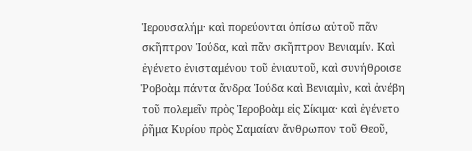Ἱερουσαλήμ· καὶ πορεύονται ὀπίσω αὐτοῦ πᾶν σκῆπτρον Ἰούδα, καὶ πᾶν σκῆπτρον Βενιαμίν. Καὶ ἐγένετο ἐνισταμένου τοῦ ἐνιαυτοῦ, καὶ συνήθροισε Ῥοβοὰμ πάντα ἄνδρα Ἰούδα καὶ Βενιαμὶν, καὶ ἀνέβη τοῦ πολεμεῖν πρὸς Ἱεροβοὰμ εἰς Σίκιμα· καὶ ἐγένετο ῥῆμα Κυρίου πρὸς Σαμαίαν ἄνθρωπον τοῦ Θεοῦ,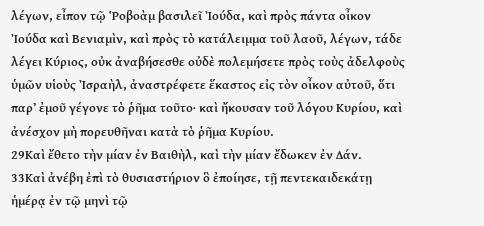λέγων, εἶπον τῷ Ῥοβοὰμ βασιλεῖ Ἰούδα, καὶ πρὸς πάντα οἶκον Ἰούδα καὶ Βενιαμὶν, καὶ πρὸς τὸ κατάλειμμα τοῦ λαοῦ, λέγων, τάδε λέγει Κύριος, οὐκ ἀναβήσεσθε οὐδὲ πολεμήσετε πρὸς τοὺς ἀδελφοὺς ὑμῶν υἱοὺς Ἰσραὴλ, ἀναστρέφετε ἕκαστος εἰς τὸν οἶκον αὐτοῦ, ὅτι παρʼ ἐμοῦ γέγονε τὸ ῥῆμα τοῦτο· καὶ ἤκουσαν τοῦ λόγου Κυρίου, καὶ ἀνέσχον μὴ πορευθῆναι κατὰ τὸ ῥῆμα Κυρίου.
29Καὶ ἔθετο τὴν μίαν ἐν Βαιθὴλ, καὶ τὴν μίαν ἔδωκεν ἐν Δάν.
33Καὶ ἀνέβη ἐπὶ τὸ θυσιαστήριον ὃ ἐποίησε, τῇ πεντεκαιδεκάτῃ ἡμέρᾳ ἐν τῷ μηνὶ τῷ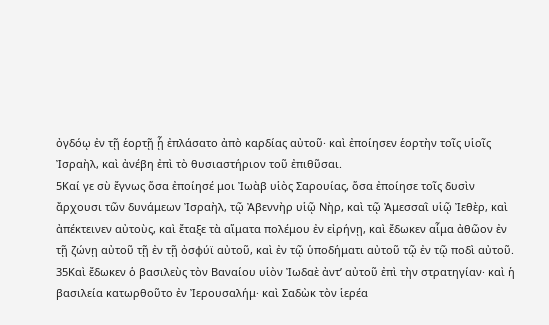ὀγδόῳ ἐν τῇ ἑορτῇ ᾗ ἐπλάσατο ἀπὸ καρδίας αὐτοῦ· καὶ ἐποίησεν ἑορτὴν τοῖς υἱοῖς Ἰσραὴλ, καὶ ἀνέβη ἐπὶ τὸ θυσιαστήριον τοῦ ἐπιθῦσαι.
5Καί γε σὺ ἔγνως ὅσα ἐποίησέ μοι Ἰωὰβ υἱὸς Σαρουίας, ὅσα ἐποίησε τοῖς δυσὶν ἄρχουσι τῶν δυνάμεων Ἰσραὴλ, τῷ Ἀβεννὴρ υἱῷ Νὴρ, καὶ τῷ Ἀμεσσαῒ υἱῷ Ἰεθὲρ, καὶ ἀπέκτεινεν αὐτοὺς, καὶ ἔταξε τὰ αἵματα πολέμου ἐν εἰρήνῃ, καὶ ἔδωκεν αἷμα ἀθῶον ἐν τῇ ζώνῃ αὐτοῦ τῇ ἐν τῇ ὀσφύϊ αὐτοῦ, καὶ ἐν τῷ ὑποδήματι αὐτοῦ τῷ ἐν τῷ ποδὶ αὐτοῦ.
35Καὶ ἔδωκεν ὁ βασιλεὺς τὸν Βαναίου υἱὸν Ἰωδαὲ ἀντʼ αὐτοῦ ἐπὶ τὴν στρατηγίαν· καὶ ἡ βασιλεία κατωρθοῦτο ἐν Ἰερουσαλήμ· καὶ Σαδὼκ τὸν ἱερέα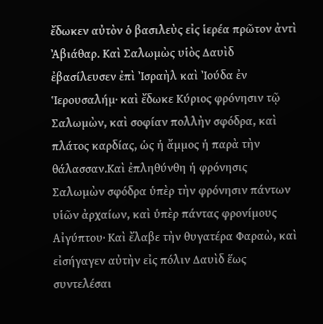ἔδωκεν αὐτὸν ὁ βασιλεὺς εἰς ἱερέα πρῶτον ἀντὶ Ἀβιάθαρ. Καὶ Σαλωμὼς υἱὸς Δαυὶδ ἐβασίλευσεν ἐπὶ Ἰσραὴλ καὶ Ἰούδα ἐν Ἱερουσαλήμ· καὶ ἔδωκε Κύριος φρόνησιν τῷ Σαλωμὼν, καὶ σοφίαν πολλὴν σφόδρα, καὶ πλάτος καρδίας, ὡς ἡ ἄμμος ἡ παρὰ τὴν θάλασσαν.Καὶ ἐπληθύνθη ἡ φρόνησις Σαλωμὼν σφόδρα ὑπὲρ τὴν φρόνησιν πάντων υἱῶν ἀρχαίων, καὶ ὑπὲρ πάντας φρονίμους Αἰγύπτου· Καὶ ἔλαβε τὴν θυγατέρα Φαραὼ, καὶ εἰσήγαγεν αὐτὴν εἰς πόλιν Δαυὶδ ἕως συντελέσαι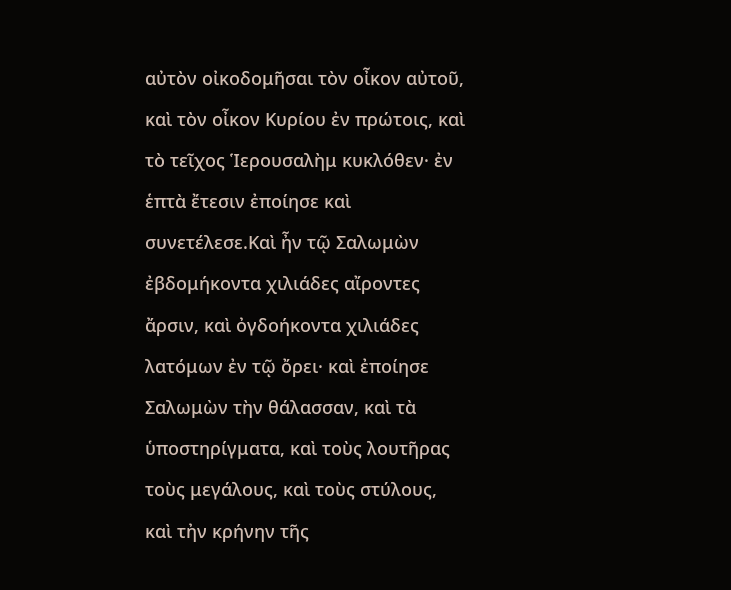αὐτὸν οἰκοδομῆσαι τὸν οἶκον αὐτοῦ, καὶ τὸν οἶκον Κυρίου ἐν πρώτοις, καὶ τὸ τεῖχος Ἱερουσαλὴμ κυκλόθεν· ἐν ἑπτὰ ἔτεσιν ἐποίησε καὶ συνετέλεσε.Καὶ ἦν τῷ Σαλωμὼν ἐβδομήκοντα χιλιάδες αἴροντες ἄρσιν, καὶ ὀγδοήκοντα χιλιάδες λατόμων ἐν τῷ ὄρει· καὶ ἐποίησε Σαλωμὼν τὴν θάλασσαν, καὶ τὰ ὑποστηρίγματα, καὶ τοὺς λουτῆρας τοὺς μεγάλους, καὶ τοὺς στύλους, καὶ τἠν κρήνην τῆς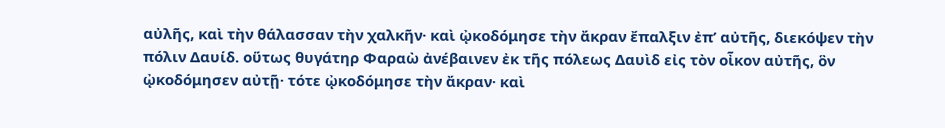αὐλῆς, καὶ τὴν θάλασσαν τὴν χαλκῆν· καὶ ᾠκοδόμησε τὴν ἄκραν ἔπαλξιν ἐπʼ αὐτῆς, διεκόψεν τὴν πόλιν Δαυίδ. οὕτως θυγάτηρ Φαραὼ ἀνέβαινεν ἐκ τῆς πόλεως Δαυὶδ εἰς τὸν οἶκον αὐτῆς, ὃν ᾠκοδόμησεν αὐτῇ· τότε ᾠκοδόμησε τὴν ἄκραν· καὶ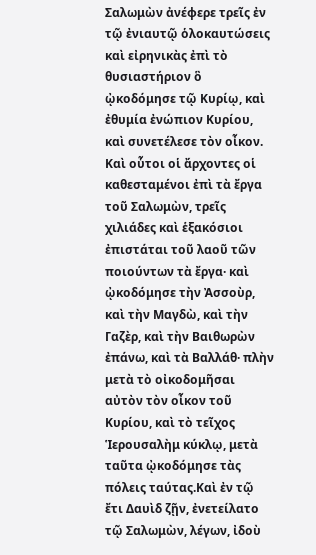Σαλωμὼν ἀνέφερε τρεῖς ἐν τῷ ἐνιαυτῷ ὁλοκαυτώσεις καὶ εἰρηνικὰς ἐπὶ τὸ θυσιαστήριον ὃ ᾠκοδόμησε τῷ Κυρίῳ, καὶ ἐθυμία ἐνώπιον Κυρίου, καὶ συνετέλεσε τὸν οἶκον. Καὶ οὗτοι οἱ ἄρχοντες οἱ καθεσταμένοι ἐπὶ τὰ ἔργα τοῦ Σαλωμὼν, τρεῖς χιλιάδες καὶ ἑξακόσιοι ἐπιστάται τοῦ λαοῦ τῶν ποιούντων τὰ ἔργα· καὶ ᾠκοδόμησε τὴν Ἀσσοὺρ, καὶ τὴν Μαγδὼ, καὶ τὴν Γαζὲρ, καὶ τὴν Βαιθωρὼν ἐπάνω, καὶ τὰ Βαλλάθ· πλὴν μετὰ τὸ οἰκοδομῆσαι αὐτὸν τὸν οἶκον τοῦ Κυρίου, καὶ τὸ τεῖχος Ἱερουσαλὴμ κύκλῳ, μετὰ ταῦτα ᾠκοδόμησε τὰς πόλεις ταύτας.Καὶ ἐν τῷ ἔτι Δαυὶδ ζῇν, ἐνετείλατο τῷ Σαλωμὼν, λέγων, ἰδοὺ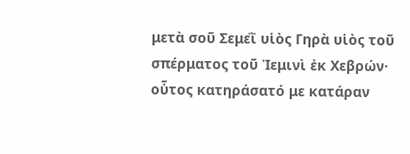μετὰ σοῦ Σεμεῒ υἱὸς Γηρὰ υἱὸς τοῦ σπέρματος τοῦ Ἰεμινὶ ἐκ Χεβρών· οὗτος κατηράσατό με κατάραν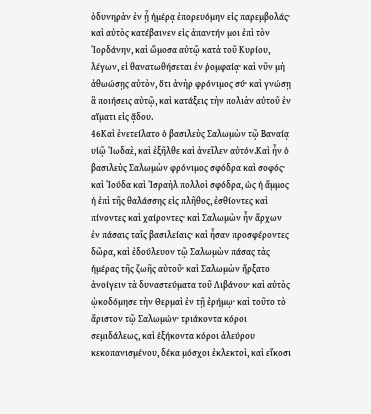ὀδυνηρὰν ἐν ᾗ ἡμέρᾳ ἐπορευόμην εἰς παρεμβολάς· καὶ αὐτὸς κατέβαινεν εἰς ἀπαντήν μοι ἐπὶ τὸν Ἰορδάνην, καὶ ὤμοσα αὐτῷ κατὰ τοῦ Κυρίου, λέγων, εἰ θανατωθήσεται ἐν ῥομφαίᾳ· καὶ νῦν μὴ ἀθωώσῃς αὐτὸν, ὅτι ἀνὴρ φρόνιμος σύ· καὶ γνώσῃ ἃ ποιήσεις αὐτῷ, καὶ κατάξεις τὴν πολιὰν αὐτοῦ ἐν αἵματι εἰς ᾅδου.
46Καὶ ἐνετείλατο ὁ βασιλεὺς Σαλωμὼν τῷ Βαναίᾳ υἱῷ Ἰωδαὲ, καὶ ἐξῆλθε καὶ ἀνεῖλεν αὐτόν.Καὶ ἦν ὁ βασιλεὺς Σαλωμὼν φρόνιμος σφόδρα καὶ σοφός· καὶ Ἰούδα καὶ Ἰσραὴλ πολλοὶ σφόδρα, ὡς ἡ ἄμμος ἡ ἐπὶ τῆς θαλάσσης εἰς πλῆθος, ἐσθίοντες καὶ πίνοντες καὶ χαίροντες· καὶ Σαλωμὼν ἦν ἄρχων ἐν πάσαις ταῖς βασιλείαις· καὶ ἦσαν προσφέροντες δῶρα, καὶ ἐδούλευον τῷ Σαλωμὼν πάσας τὰς ἡμέρας τῆς ζωῆς αὐτοῦ· καὶ Σαλωμὼν ἤρξατο ἀνοίγειν τὰ δυναστεύματα τοῦ Λιβάνου· καὶ αὐτὸς ᾠκοδόμησε τὴν Θερμαὶ ἐν τῇ ἐρήμῳ· καὶ τοῦτο τὸ ἄριστον τῷ Σαλωμών· τριάκοντα κόροι σεμιδάλεως, καὶ ἑξήκοντα κόροι ἀλεύρου κεκοπανισμένου, δέκα μόσχοι ἐκλεκτοὶ, καὶ εἴκοσι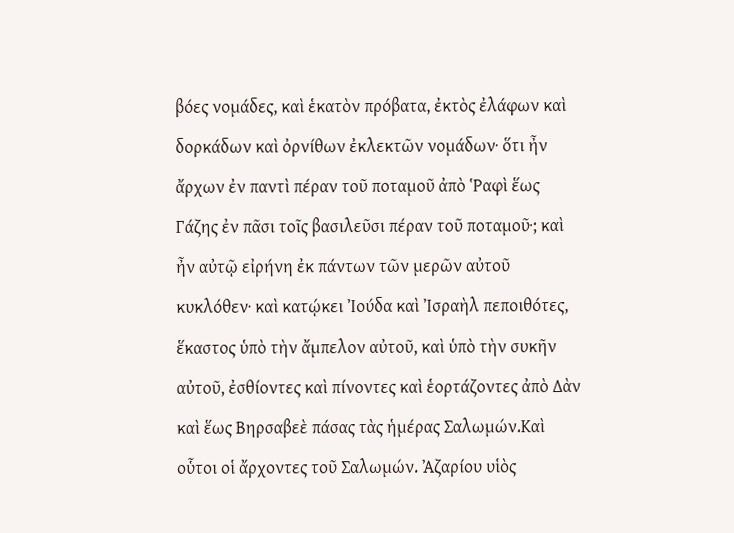βόες νομάδες, καὶ ἑκατὸν πρόβατα, ἐκτὸς ἐλάφων καὶ δορκάδων καὶ ὀρνίθων ἐκλεκτῶν νομάδων· ὅτι ἦν ἄρχων ἐν παντὶ πέραν τοῦ ποταμοῦ ἀπὸ Ῥαφὶ ἕως Γάζης ἐν πᾶσι τοῖς βασιλεῦσι πέραν τοῦ ποταμοῦ·; καὶ ἦν αὐτῷ εἰρήνη ἐκ πάντων τῶν μερῶν αὐτοῦ κυκλόθεν· καὶ κατῴκει Ἰούδα καὶ Ἰσραὴλ πεποιθότες, ἕκαστος ὑπὸ τὴν ἄμπελον αὐτοῦ, καὶ ὑπὸ τὴν συκῆν αὐτοῦ, ἐσθίοντες καὶ πίνοντες καὶ ἑορτάζοντες ἀπὸ Δὰν καὶ ἕως Βηρσαβεὲ πάσας τὰς ἡμέρας Σαλωμών.Καὶ οὗτοι οἱ ἄρχοντες τοῦ Σαλωμών. Ἀζαρίου υἱὸς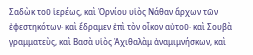Σαδὼκ τοῦ ἱερέως, καὶ Ὀρνίου υἱὸς Νάθαν ἄρχων τῶν ἐφεστηκότων· καὶ ἔδραμεν ἐπὶ τὸν οἶκον αὐτοῦ· καὶ Σουβὰ γραμματεὺς, καὶ Βασὰ υἱὸς Ἀχιθαλὰμ ἀναμιμνήσκων, καὶ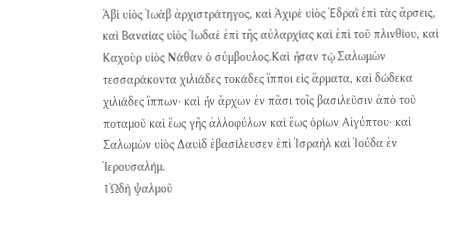Ἀβὶ υἱὸς Ἰωὰβ ἀρχιστράτηγος, καὶ Ἀχιρὲ υἱὸς Ἐδραῒ ἐπὶ τὰς ἄρσεις, καὶ Βαναίας υἱὸς Ἰωδαὲ ἐπὶ τῆς αὐλαρχίας καὶ ἐπὶ τοῦ πλινθίου, καὶ Καχοὺρ υἱὸς Νάθαν ὁ σύμβουλος.Καὶ ἦσαν τῷ Σαλωμὼν τεσσαράκοντα χιλιάδες τοκάδες ἵπποι εἰς ἅρματα, καὶ δώδεκα χιλιάδες ἵππων· καὶ ἦν ἄρχων ἐν πᾶσι τοῖς βασιλεῦσιν ἀπὸ τοῦ ποταμοῦ καὶ ἕως γῆς ἀλλοφύλων καὶ ἕως ὁρίων Αἰγύπτου· καὶ Σαλωμὼν υἱὸς Δαυὶδ ἐβασίλευσεν ἐπὶ Ἰσραὴλ καὶ Ἰούδα ἐν Ἱερουσαλήμ.
1Ὠδὴ ψαλμοῦ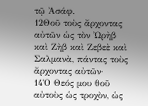τῷ Ἀσάφ.
12Θοῦ τοὺς ἄρχοντας αὐτῶν ὡς τὸν Ὠρὴβ καὶ Ζὴβ καὶ Ζεβεὲ καὶ Σαλμανὰ, πάντας τοὺς ἄρχοντας αὐτῶν·
14Ὁ Θεός μου θοῦ αὐτοὺς ὡς τροχὸν, ὡς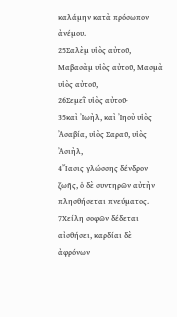καλάμην κατὰ πρόσωπον ἀνέμου.
25Σαλὲμ υἱὸς αὐτοῦ, Μαβασὰμ υἱὸς αὐτοῦ, Μασμὰ υἱὸς αὐτοῦ,
26Σεμεῒ υἱὸς αὐτοῦ·
35καὶ Ἰωὴλ, καὶ Ἰηοὺ υἱὸς Ἀσαβία, υἱὸς Σαραῦ, υἱὸς Ἀσιὴλ,
4Ἴασις γλώσσης δένδρον ζωῆς, ὁ δὲ συντηρῶν αὐτὴν πλησθήσεται πνεύματος.
7Χείλη σοφῶν δέδεται αἰσθήσει, καρδίαι δὲ ἀφρόνων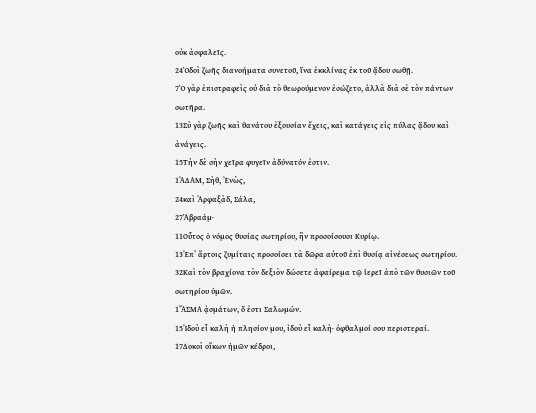οὐκ ἀσφαλεῖς.
24Ὁδοὶ ζωῆς διανοήματα συνετοῦ, ἵνα ἐκκλίνας ἐκ τοῦ ᾅδου σωθῇ.
7Ὁ γὰρ ἐπιστραφεὶς οὐ διὰ τὸ θεωρούμενον ἐσώζετο, ἀλλὰ διὰ σὲ τὸν πάντων σωτῆρα.
13Σὺ γὰρ ζωῆς καὶ θανάτου ἐξουσίαν ἔχεις, καὶ κατάγεις εἰς πύλας ᾅδου καὶ ἀνάγεις.
15Τὴν δὲ σὴν χεῖρα φυγεῖν ἀδύνατόν ἐστιν.
1ἈΔΑΜ, Σὴθ, Ἐνὼς,
24καὶ Ἀρφαξὰδ, Σάλα,
27Ἁβραάμ·
11Οὗτος ὁ νόμος θυσίας σωτηρίου, ἣν προσοίσουσι Κυρίῳ.
13Ἐπʼ ἄρτοις ζυμίταις προσοίσει τὰ δῶρα αὐτοῦ ἐπὶ θυσίᾳ αἰνέσεως σωτηρίου.
32Καὶ τὸν βραχίονα τὸν δεξιὸν δώσετε ἀφαίρεμα τῷ ἱερεῖ ἀπὸ τῶν θυσιῶν τοῦ σωτηρίου ὑμῶν.
1ἌΣΜΑ ᾀσμάτων, ὅ ἐστι Σαλωμών.
15Ἰδοὺ εἶ καλὴ ἡ πλησίον μου, ἰδοὺ εἶ καλὴ· ὀφθαλμοί σου περιστεραί.
17Δοκοὶ οἴκων ἡμῶν κέδροι,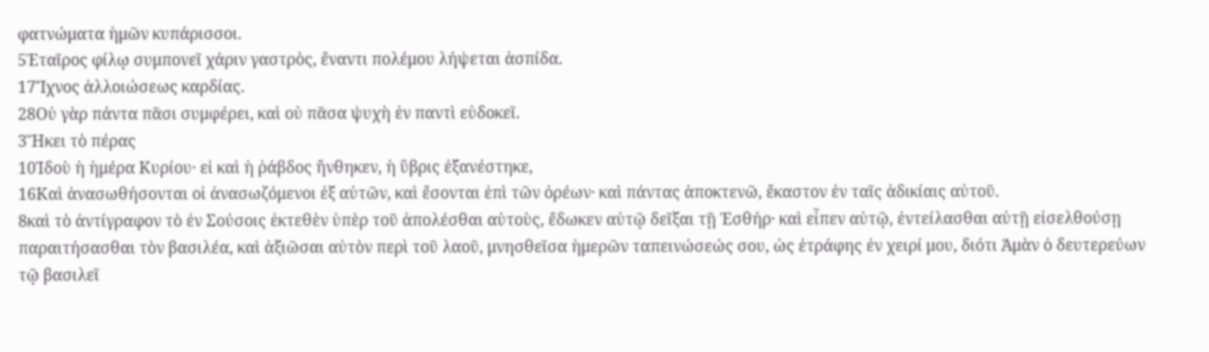φατνώματα ἡμῶν κυπάρισσοι.
5Ἐταῖρος φίλῳ συμπονεῖ χάριν γαστρὸς, ἔναντι πολέμου λήψεται ἀσπίδα.
17Ἴχνος ἀλλοιώσεως καρδίας.
28Οὐ γὰρ πάντα πᾶσι συμφέρει, καὶ οὐ πᾶσα ψυχὴ ἐν παντὶ εὐδοκεῖ.
3Ἥκει τὸ πέρας
10Ἰδοὺ ἡ ἡμέρα Κυρίου· εἰ καὶ ἡ ῥάβδος ἤνθηκεν, ἡ ὕβρις ἐξανέστηκε,
16Καὶ ἀνασωθήσονται οἱ ἀνασωζόμενοι ἐξ αὐτῶν, καὶ ἔσονται ἐπὶ τῶν ὀρέων· καὶ πάντας ἀποκτενῶ, ἔκαστον ἐν ταῖς ἀδικίαις αὐτοῦ.
8καὶ τὸ ἀντίγραφον τὸ ἐν Σούσοις ἐκτεθὲν ὑπὲρ τοῦ ἀπολέσθαι αὐτοὺς, ἔδωκεν αὐτῷ δεῖξαι τῇ Ἐσθήρ· καὶ εἶπεν αὐτῷ, ἐντείλασθαι αὐτῇ εἰσελθούσῃ παραιτήσασθαι τὸν βασιλέα, καὶ ἀξιῶσαι αὐτὸν περὶ τοῦ λαοῦ, μνησθεῖσα ἡμερῶν ταπεινώσεώς σου, ὡς ἐτράφης ἐν χειρί μου, διότι Ἀμὰν ὁ δευτερεύων τῷ βασιλεῖ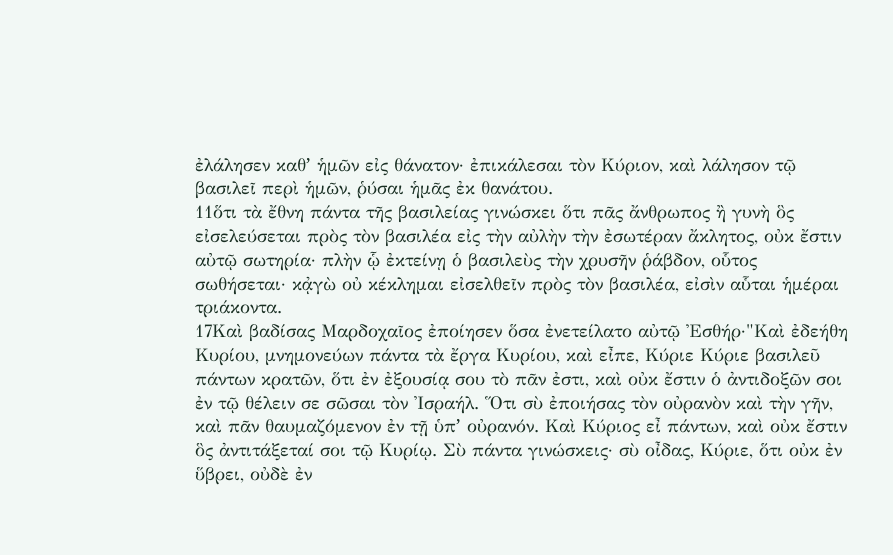ἐλάλησεν καθʼ ἡμῶν εἰς θάνατον· ἐπικάλεσαι τὸν Κύριον, καὶ λάλησον τῷ βασιλεῖ περὶ ἡμῶν, ῥύσαι ἡμᾶς ἐκ θανάτου.
11ὅτι τὰ ἔθνη πάντα τῆς βασιλείας γινώσκει ὅτι πᾶς ἄνθρωπος ἢ γυνὴ ὃς εἰσελεύσεται πρὸς τὸν βασιλέα εἰς τὴν αὐλὴν τὴν ἐσωτέραν ἄκλητος, οὐκ ἔστιν αὐτῷ σωτηρία· πλὴν ᾧ ἐκτείνῃ ὁ βασιλεὺς τὴν χρυσῆν ῥάβδον, οὗτος σωθήσεται· κᾀγὼ οὐ κέκλημαι εἰσελθεῖν πρὸς τὸν βασιλέα, εἰσὶν αὗται ἡμέραι τριάκοντα.
17Καὶ βαδίσας Μαρδοχαῖος ἐποίησεν ὅσα ἐνετείλατο αὐτῷ Ἐσθήρ·"Καὶ ἐδεήθη Κυρίου, μνημονεύων πάντα τὰ ἔργα Κυρίου, καὶ εἶπε, Κύριε Κύριε βασιλεῦ πάντων κρατῶν, ὅτι ἐν ἐξουσίᾳ σου τὸ πᾶν ἐστι, καὶ οὐκ ἔστιν ὁ ἀντιδοξῶν σοι ἐν τῷ θέλειν σε σῶσαι τὸν Ἰσραήλ. Ὅτι σὺ ἐποιήσας τὸν οὐρανὸν καὶ τὴν γῆν, καὶ πᾶν θαυμαζόμενον ἐν τῇ ὑπʼ οὐρανόν. Καὶ Κύριος εἶ πάντων, καὶ οὐκ ἔστιν ὃς ἀντιτάξεταί σοι τῷ Κυρίῳ. Σὺ πάντα γινώσκεις· σὺ οἶδας, Κύριε, ὅτι οὐκ ἐν ὕβρει, οὐδὲ ἐν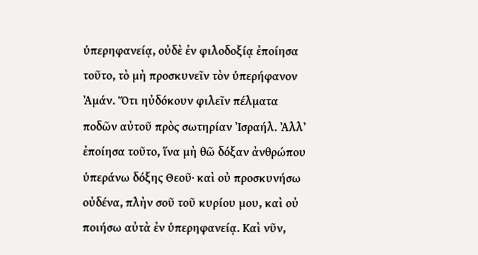ὑπερηφανείᾳ, οὐδὲ ἐν φιλοδοξίᾳ ἐποίησα τοῦτο, τὸ μὴ προσκυνεῖν τὸν ὑπερήφανον Ἀμάν. Ὅτι ηὐδόκουν φιλεῖν πέλματα ποδῶν αὐτοῦ πρὸς σωτηρίαν Ἰσραήλ. Ἀλλʼ ἐποίησα τοῦτο, ἵνα μὴ θῶ δόξαν ἀνθρώπου ὑπεράνω δόξης Θεοῦ· καὶ οὐ προσκυνήσω οὐδένα, πλὴν σοῦ τοῦ κυρίου μου, καὶ οὐ ποιήσω αὐτὰ ἐν ὑπερηφανείᾳ. Καὶ νῦν,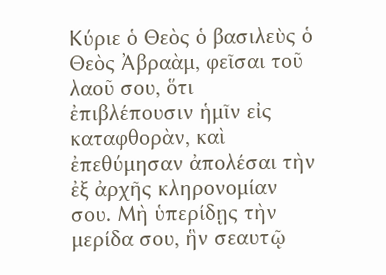Κύριε ὁ Θεὸς ὁ βασιλεὺς ὁ Θεὸς Ἀβραὰμ, φεῖσαι τοῦ λαοῦ σου, ὅτι ἐπιβλέπουσιν ἡμῖν εἰς καταφθορὰν, καὶ ἐπεθύμησαν ἀπολέσαι τὴν ἐξ ἀρχῆς κληρονομίαν σου. Μὴ ὑπερίδῃς τὴν μερίδα σου, ἣν σεαυτῷ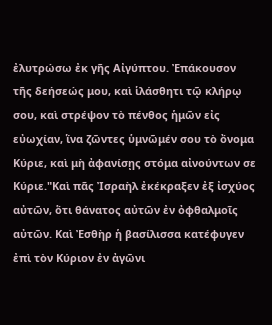ἐλυτρώσω ἐκ γῆς Αἰγύπτου. Ἐπάκουσον τῆς δεήσεώς μου, καὶ ἱλάσθητι τῷ κλήρῳ σου, καὶ στρέψον τὸ πένθος ἡμῶν εἰς εὐωχίαν, ἵνα ζῶντες ὑμνῶμέν σου τὸ ὄνομα Κύριε, καὶ μὴ ἀφανίσῃς στόμα αἰνούντων σε Κύριε."Καὶ πᾶς Ἰσραὴλ ἐκέκραξεν ἐξ ἰσχύος αὐτῶν, ὅτι θάνατος αὐτῶν ἐν ὀφθαλμοῖς αὐτῶν. Καὶ Ἐσθὴρ ἡ βασίλισσα κατέφυγεν ἐπὶ τὸν Κύριον ἐν ἀγῶνι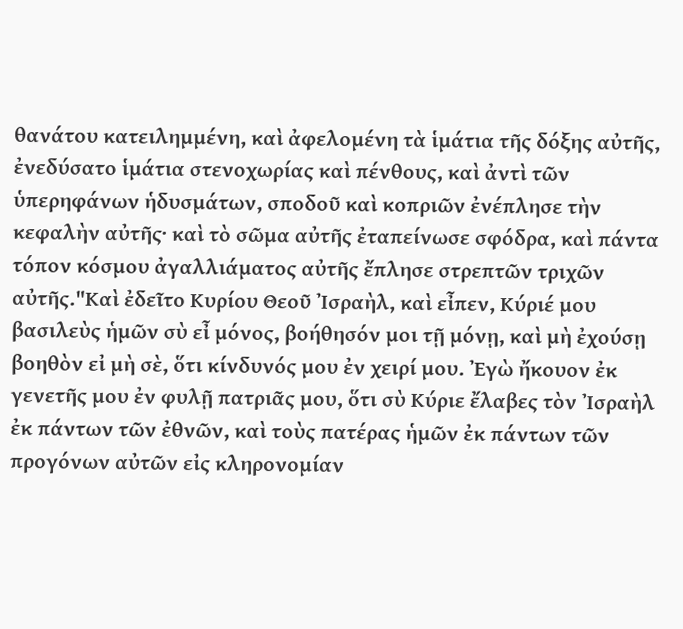θανάτου κατειλημμένη, καὶ ἀφελομένη τὰ ἱμάτια τῆς δόξης αὐτῆς, ἐνεδύσατο ἱμάτια στενοχωρίας καὶ πένθους, καὶ ἀντὶ τῶν ὑπερηφάνων ἡδυσμάτων, σποδοῦ καὶ κοπριῶν ἐνέπλησε τὴν κεφαλὴν αὐτῆς· καὶ τὸ σῶμα αὐτῆς ἐταπείνωσε σφόδρα, καὶ πάντα τόπον κόσμου ἀγαλλιάματος αὐτῆς ἔπλησε στρεπτῶν τριχῶν αὐτῆς."Καὶ ἐδεῖτο Κυρίου Θεοῦ Ἰσραὴλ, καὶ εἶπεν, Κύριέ μου βασιλεὺς ἡμῶν σὺ εἶ μόνος, βοήθησόν μοι τῇ μόνῃ, καὶ μὴ ἐχούσῃ βοηθὸν εἰ μὴ σὲ, ὅτι κίνδυνός μου ἐν χειρί μου. Ἐγὼ ἤκουον ἐκ γενετῆς μου ἐν φυλῇ πατριᾶς μου, ὅτι σὺ Κύριε ἔλαβες τὸν Ἰσραὴλ ἐκ πάντων τῶν ἐθνῶν, καὶ τοὺς πατέρας ἡμῶν ἐκ πάντων τῶν προγόνων αὐτῶν εἰς κληρονομίαν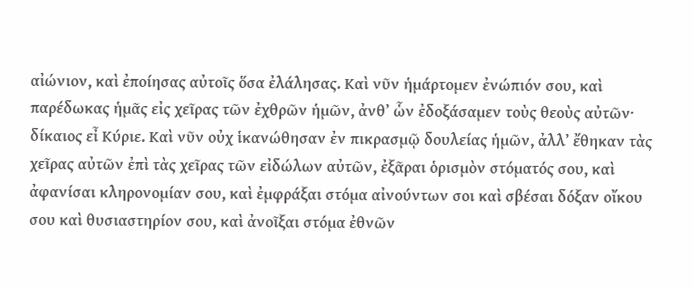αἰώνιον, καὶ ἐποίησας αὐτοῖς ὅσα ἐλάλησας. Καὶ νῦν ἡμάρτομεν ἐνώπιόν σου, καὶ παρέδωκας ἡμᾶς εἰς χεῖρας τῶν ἐχθρῶν ἡμῶν, ἀνθʼ ὧν ἐδοξάσαμεν τοὺς θεοὺς αὐτῶν· δίκαιος εἶ Κύριε. Καὶ νῦν οὐχ ἱκανώθησαν ἐν πικρασμῷ δουλείας ἡμῶν, ἀλλʼ ἔθηκαν τὰς χεῖρας αὐτῶν ἐπὶ τὰς χεῖρας τῶν εἰδώλων αὐτῶν, ἐξᾶραι ὁρισμὸν στόματός σου, καὶ ἀφανίσαι κληρονομίαν σου, καὶ ἐμφράξαι στόμα αἰνούντων σοι καὶ σβέσαι δόξαν οἴκου σου καὶ θυσιαστηρίον σου, καὶ ἀνοῖξαι στόμα ἐθνῶν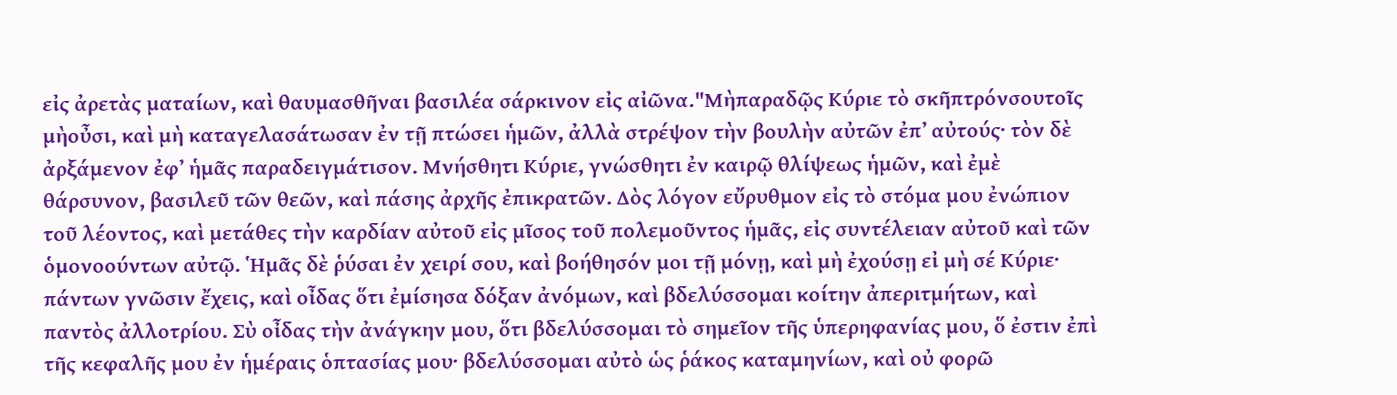εἰς ἀρετὰς ματαίων, καὶ θαυμασθῆναι βασιλέα σάρκινον εἰς αἰῶνα."Μὴπαραδῷς Κύριε τὸ σκῆπτρόνσουτοῖς μὴοὖσι, καὶ μὴ καταγελασάτωσαν ἐν τῇ πτώσει ἡμῶν, ἀλλὰ στρέψον τὴν βουλὴν αὐτῶν ἐπʼ αὐτούς· τὸν δὲ ἀρξάμενον ἐφʼ ἡμᾶς παραδειγμάτισον. Μνήσθητι Κύριε, γνώσθητι ἐν καιρῷ θλίψεως ἡμῶν, καὶ ἐμὲ θάρσυνον, βασιλεῦ τῶν θεῶν, καὶ πάσης ἀρχῆς ἐπικρατῶν. Δὸς λόγον εὔρυθμον εἰς τὸ στόμα μου ἐνώπιον τοῦ λέοντος, καὶ μετάθες τὴν καρδίαν αὐτοῦ εἰς μῖσος τοῦ πολεμοῦντος ἡμᾶς, εἰς συντέλειαν αὐτοῦ καὶ τῶν ὁμονοούντων αὐτῷ. Ἡμᾶς δὲ ῥύσαι ἐν χειρί σου, καὶ βοήθησόν μοι τῇ μόνῃ, καὶ μὴ ἐχούσῃ εἰ μὴ σέ Κύριε· πάντων γνῶσιν ἔχεις, καὶ οἶδας ὅτι ἐμίσησα δόξαν ἀνόμων, καὶ βδελύσσομαι κοίτην ἀπεριτμήτων, καὶ παντὸς ἀλλοτρίου. Σὺ οἶδας τὴν ἀνάγκην μου, ὅτι βδελύσσομαι τὸ σημεῖον τῆς ὑπερηφανίας μου, ὅ ἐστιν ἐπὶ τῆς κεφαλῆς μου ἐν ἡμέραις ὁπτασίας μου· βδελύσσομαι αὐτὸ ὡς ῥάκος καταμηνίων, καὶ οὐ φορῶ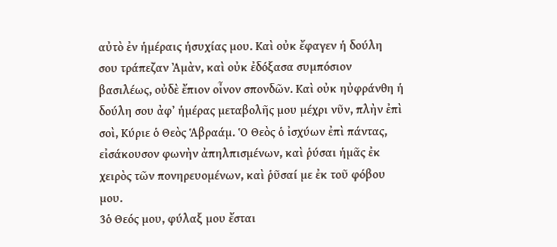αὐτὸ ἐν ἡμέραις ἡσυχίας μου. Καὶ οὐκ ἔφαγεν ἡ δούλη σου τράπεζαν Ἀμὰν, καὶ οὐκ ἐδόξασα συμπόσιον βασιλέως, οὐδὲ ἔπιον οἶνον σπονδῶν. Καὶ οὐκ ηὐφράνθη ἡ δούλη σου ἀφʼ ἡμέρας μεταβολῆς μου μέχρι νῦν, πλὴν ἐπὶ σοὶ, Κύριε ὁ Θεὸς Ἁβραάμ. Ὁ Θεὸς ὁ ἰσχύων ἐπὶ πάντας, εἰσάκουσον φωνὴν ἀπηλπισμένων, καὶ ῥύσαι ἡμᾶς ἐκ χειρὸς τῶν πονηρευομένων, καὶ ῥῦσαί με ἐκ τοῦ φόβου μου.
3ὁ Θεός μου, φύλαξ μου ἔσται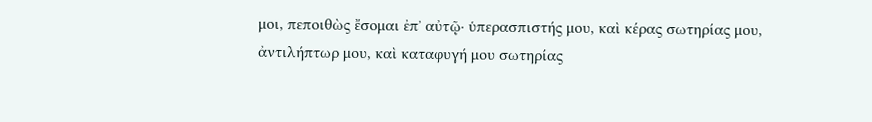μοι, πεποιθὼς ἔσομαι ἐπʼ αὐτῷ· ὑπερασπιστής μου, καὶ κέρας σωτηρίας μου, ἀντιλήπτωρ μου, καὶ καταφυγή μου σωτηρίας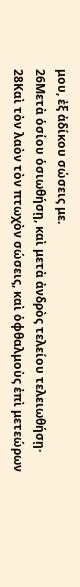μου, ἐξ ἀδίκου σώσεις με.
26Μετὰ ὁσίου ὁσιωθήσῃ, καὶ μετὰ ἀνδρὸς τελείου τελειωθήσῃ·
28Καὶ τὸν λαὸν τὸν πτωχὸν σώσεις, καὶ ὀφθαλμοὺς ἐπὶ μετεώρων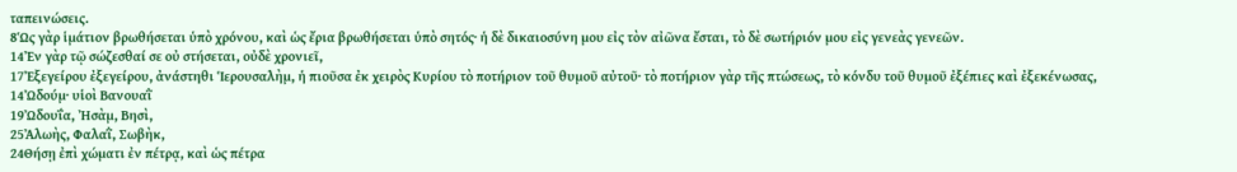ταπεινώσεις.
8Ὡς γὰρ ἱμάτιον βρωθήσεται ὑπὸ χρόνου, καὶ ὡς ἔρια βρωθήσεται ὑπὸ σητός· ἡ δὲ δικαιοσύνη μου εἰς τὸν αἰῶνα ἔσται, τὸ δὲ σωτήριόν μου εἰς γενεὰς γενεῶν.
14Ἐν γὰρ τῷ σώζεσθαί σε οὐ στήσεται, οὐδὲ χρονιεῖ,
17Ἐξεγείρου ἐξεγείρου, ἀνάστηθι Ἱερουσαλὴμ, ἡ πιοῦσα ἐκ χειρὸς Κυρίου τὸ ποτήριον τοῦ θυμοῦ αὐτοῦ· τὸ ποτήριον γὰρ τῆς πτώσεως, τὸ κόνδυ τοῦ θυμοῦ ἐξέπιες καὶ ἐξεκένωσας,
14Ὠδούμ· υἱοὶ Βανουαῒ
19Ὠδουΐα, Ἠσὰμ, Βησὶ,
25Ἀλωὴς, Φαλαῒ, Σωβὴκ,
24Θήσῃ ἐπὶ χώματι ἐν πέτρᾳ, καὶ ὡς πέτρα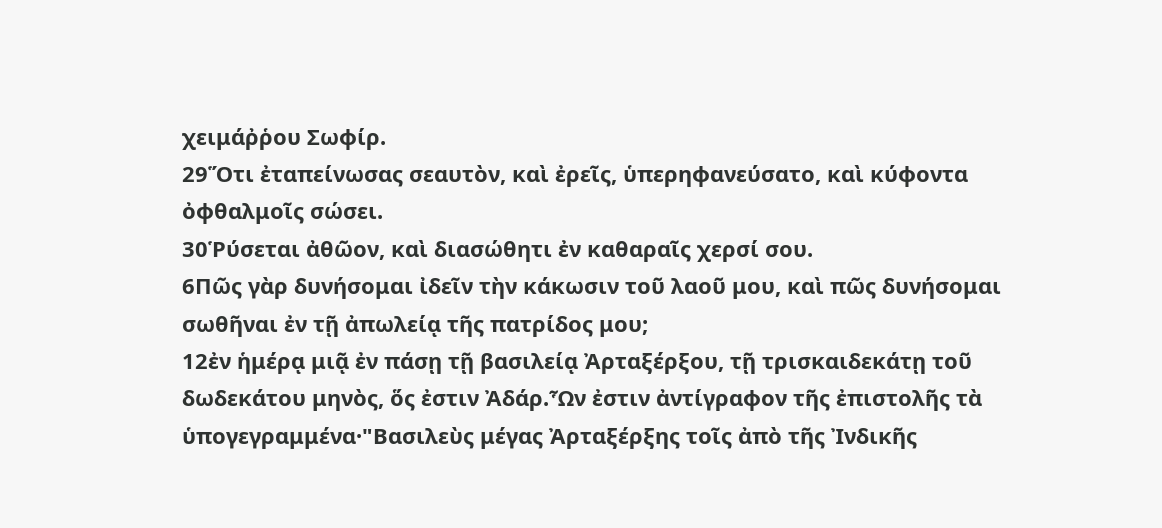χειμάῤῥου Σωφίρ.
29Ὅτι ἐταπείνωσας σεαυτὸν, καὶ ἐρεῖς, ὑπερηφανεύσατο, καὶ κύφοντα ὀφθαλμοῖς σώσει.
30Ῥύσεται ἀθῶον, καὶ διασώθητι ἐν καθαραῖς χερσί σου.
6Πῶς γὰρ δυνήσομαι ἰδεῖν τὴν κάκωσιν τοῦ λαοῦ μου, καὶ πῶς δυνήσομαι σωθῆναι ἐν τῇ ἀπωλείᾳ τῆς πατρίδος μου;
12ἐν ἡμέρᾳ μιᾷ ἐν πάσῃ τῇ βασιλείᾳ Ἀρταξέρξου, τῇ τρισκαιδεκάτῃ τοῦ δωδεκάτου μηνὸς, ὅς ἐστιν Ἀδάρ.Ὧν ἐστιν ἀντίγραφον τῆς ἐπιστολῆς τὰ ὑπογεγραμμένα·"Βασιλεὺς μέγας Ἀρταξέρξης τοῖς ἀπὸ τῆς Ἰνδικῆς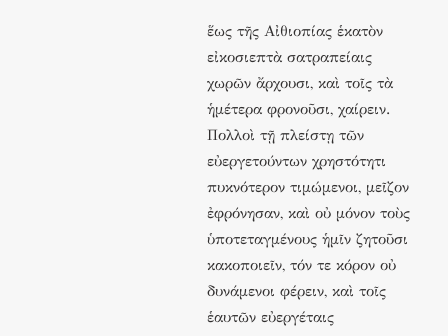ἕως τῆς Αἰθιοπίας ἑκατὸν εἰκοσιεπτὰ σατραπείαις χωρῶν ἄρχουσι, καὶ τοῖς τὰ ἡμέτερα φρονοῦσι, χαίρειν. Πολλοὶ τῇ πλείστῃ τῶν εὐεργετούντων χρηστότητι πυκνότερον τιμώμενοι, μεῖζον ἐφρόνησαν, καὶ οὐ μόνον τοὺς ὑποτεταγμένους ἡμῖν ζητοῦσι κακοποιεῖν, τόν τε κόρον οὐ δυνάμενοι φέρειν, καὶ τοῖς ἑαυτῶν εὐεργέταις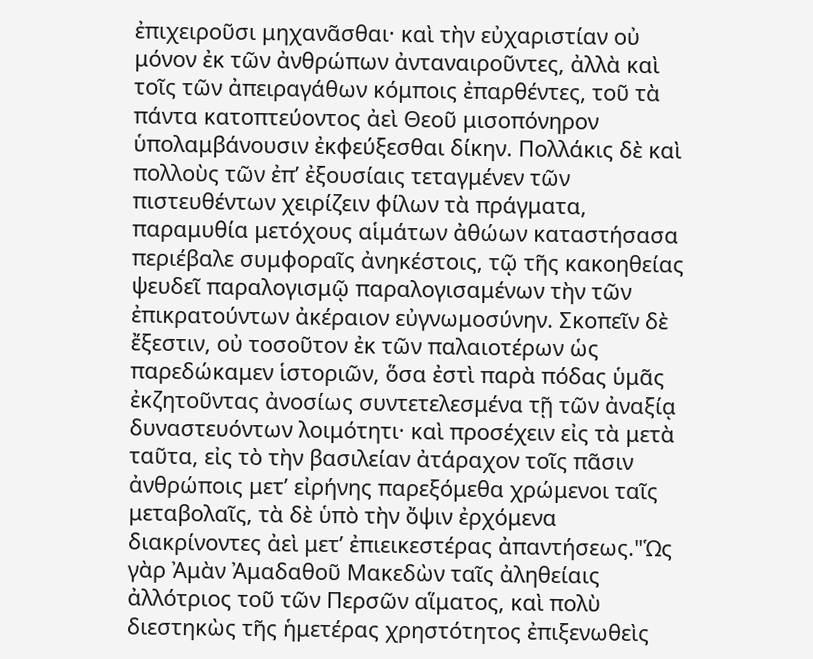ἐπιχειροῦσι μηχανᾶσθαι· καὶ τὴν εὐχαριστίαν οὐ μόνον ἐκ τῶν ἀνθρώπων ἀνταναιροῦντες, ἀλλὰ καὶ τοῖς τῶν ἀπειραγάθων κόμποις ἐπαρθέντες, τοῦ τὰ πάντα κατοπτεύοντος ἀεὶ Θεοῦ μισοπόνηρον ὑπολαμβάνουσιν ἐκφεύξεσθαι δίκην. Πολλάκις δὲ καὶ πολλοὺς τῶν ἐπʼ ἐξουσίαις τεταγμένεν τῶν πιστευθέντων χειρίζειν φίλων τὰ πράγματα, παραμυθία μετόχους αἱμάτων ἀθώων καταστήσασα περιέβαλε συμφοραῖς ἀνηκέστοις, τῷ τῆς κακοηθείας ψευδεῖ παραλογισμῷ παραλογισαμένων τὴν τῶν ἐπικρατούντων ἀκέραιον εὐγνωμοσύνην. Σκοπεῖν δὲ ἔξεστιν, οὐ τοσοῦτον ἐκ τῶν παλαιοτέρων ὡς παρεδώκαμεν ἱστοριῶν, ὅσα ἐστὶ παρὰ πόδας ὑμᾶς ἐκζητοῦντας ἀνοσίως συντετελεσμένα τῇ τῶν ἀναξίᾳ δυναστευόντων λοιμότητι· καὶ προσέχειν εἰς τὰ μετὰ ταῦτα, εἰς τὸ τὴν βασιλείαν ἀτάραχον τοῖς πᾶσιν ἀνθρώποις μετʼ εἰρήνης παρεξόμεθα χρώμενοι ταῖς μεταβολαῖς, τὰ δὲ ὑπὸ τὴν ὄψιν ἐρχόμενα διακρίνοντες ἀεὶ μετʼ ἐπιεικεστέρας ἀπαντήσεως."Ὡς γὰρ Ἀμὰν Ἀμαδαθοῦ Μακεδὼν ταῖς ἀληθείαις ἀλλότριος τοῦ τῶν Περσῶν αἵματος, καὶ πολὺ διεστηκὼς τῆς ἡμετέρας χρηστότητος ἐπιξενωθεὶς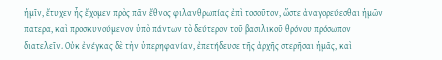ἡμῖν, ἔτυχεν ἧς ἔχομεν πρὸς πᾶν ἔθνος φιλανθρωπίας ἐπὶ τοσοῦτον, ὥστε ἀναγορεύεσθαι ἡμῶν πατερα, καὶ προσκυνούμενον ὑπὸ πάντων τὸ δεύτερον τοῦ βασιλικοῦ θρόνου πρόσωπον διατελεῖν. Οὐκ ἐνέγκας δὲ τὴν ὑπερηφανίαν, ἐπετήδευσε τῆς ἀρχῆς στερῆσαι ἡμᾶς, καὶ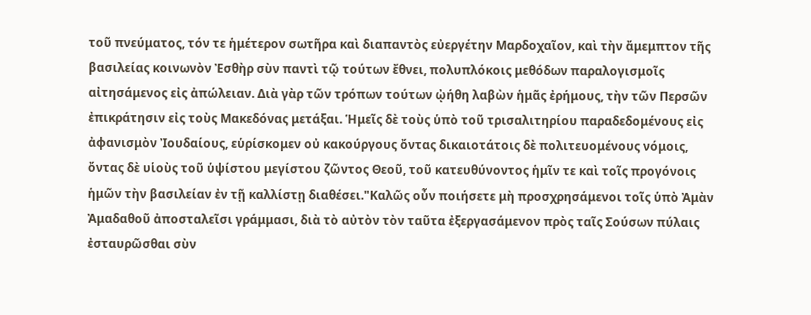τοῦ πνεύματος, τόν τε ἡμέτερον σωτῆρα καὶ διαπαντὸς εὐεργέτην Μαρδοχαῖον, καὶ τὴν ἄμεμπτον τῆς βασιλείας κοινωνὸν Ἐσθὴρ σὺν παντὶ τῷ τούτων ἔθνει, πολυπλόκοις μεθόδων παραλογισμοῖς αἰτησάμενος εἰς ἀπώλειαν. Διὰ γὰρ τῶν τρόπων τούτων ᾠήθη λαβὼν ἡμᾶς ἐρήμους, τὴν τῶν Περσῶν ἐπικράτησιν εἰς τοὺς Μακεδόνας μετάξαι. Ἡμεῖς δὲ τοὺς ὑπὸ τοῦ τρισαλιτηρίου παραδεδομένους εἰς ἀφανισμὸν Ἰουδαίους, εὑρίσκομεν οὐ κακούργους ὄντας δικαιοτάτοις δὲ πολιτευομένους νόμοις, ὄντας δὲ υἱοὺς τοῦ ὑψίστου μεγίστου ζῶντος Θεοῦ, τοῦ κατευθύνοντος ἡμῖν τε καὶ τοῖς προγόνοις ἡμῶν τὴν βασιλείαν ἐν τῇ καλλίστῃ διαθέσει."Καλῶς οὖν ποιήσετε μὴ προσχρησάμενοι τοῖς ὑπὸ Ἀμὰν Ἀμαδαθοῦ ἀποσταλεῖσι γράμμασι, διὰ τὸ αὐτὸν τὸν ταῦτα ἐξεργασάμενον πρὸς ταῖς Σούσων πύλαις ἐσταυρῶσθαι σὺν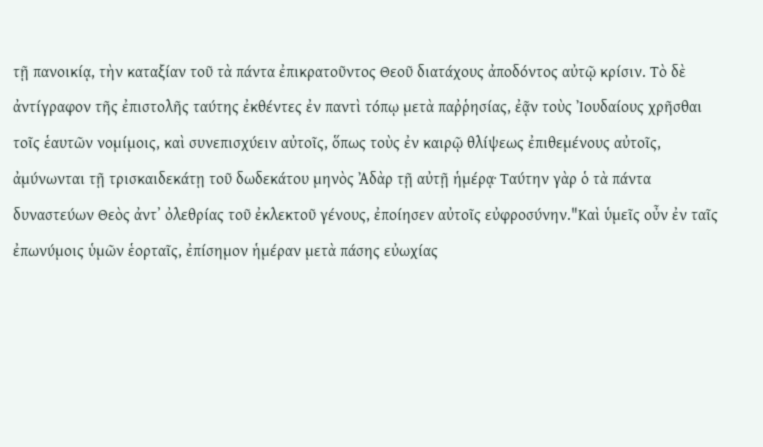τῇ πανοικίᾳ, τὴν καταξίαν τοῦ τὰ πάντα ἐπικρατοῦντος Θεοῦ διατάχους ἀποδόντος αὐτῷ κρίσιν. Τὸ δὲ ἀντίγραφον τῆς ἐπιστολῆς ταύτης ἐκθέντες ἐν παντὶ τόπῳ μετὰ παῤῥησίας, ἐᾷν τοὺς Ἰουδαίους χρῆσθαι τοῖς ἑαυτῶν νομίμοις, καὶ συνεπισχύειν αὐτοῖς, ὅπως τοὺς ἐν καιρῷ θλίψεως ἐπιθεμένους αὐτοῖς, ἀμύνωνται τῇ τρισκαιδεκάτῃ τοῦ δωδεκάτου μηνὸς Ἀδὰρ τῇ αὐτῇ ἡμέρᾳ· Ταύτην γὰρ ὁ τὰ πάντα δυναστεύων Θεὸς ἀντʼ ὀλεθρίας τοῦ ἐκλεκτοῦ γένους, ἐποίησεν αὐτοῖς εὐφροσύνην."Καὶ ὑμεῖς οὖν ἐν ταῖς ἐπωνύμοις ὑμῶν ἑορταῖς, ἐπίσημον ἡμέραν μετὰ πάσης εὐωχίας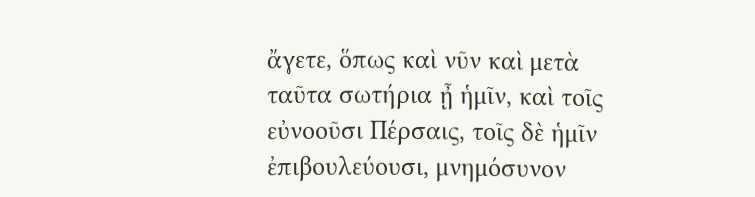ἄγετε, ὅπως καὶ νῦν καὶ μετὰ ταῦτα σωτήρια ᾖ ἡμῖν, καὶ τοῖς εὐνοοῦσι Πέρσαις, τοῖς δὲ ἡμῖν ἐπιβουλεύουσι, μνημόσυνον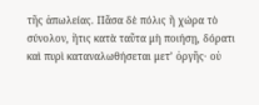τῆς ἀπωλείας. Πᾶσα δὲ πόλις ἢ χώρα τὸ σύνολον, ἥτις κατὰ ταῦτα μὴ ποιήσῃ, δόρατι καὶ πυρὶ καταναλωθήσεται μετʼ ὀργῆς· οὐ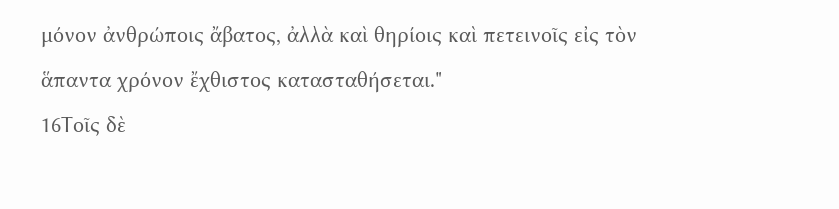μόνον ἀνθρώποις ἄβατος, ἀλλὰ καὶ θηρίοις καὶ πετεινοῖς εἰς τὸν ἅπαντα χρόνον ἔχθιστος κατασταθήσεται."
16Τοῖς δὲ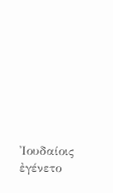Ἰουδαίοις ἐγένετο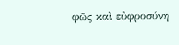φῶς καὶ εὐφροσύνη